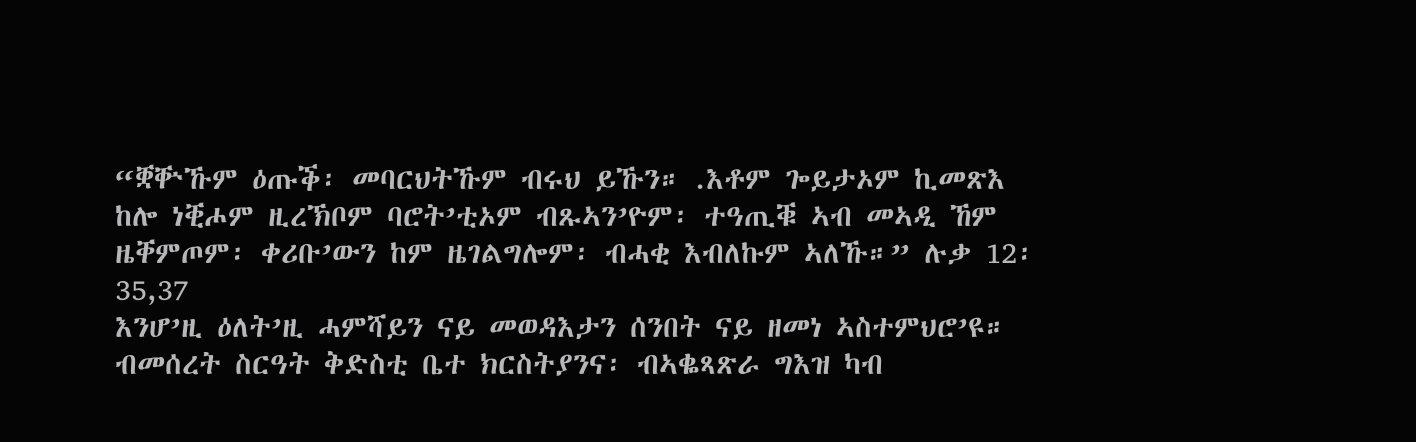“ቛቝኹም ዕጡቕ፡ መባርህትኹም ብሩህ ይኹን። .እቶም ጐይታኦም ኪመጽእ ከሎ ነቒሖም ዚረኽቦም ባሮት’ቲኦም ብጹኣን’ዮም፡ ተዓጢቑ ኣብ መኣዲ ኸም ዜቐምጦም፡ ቀሪቡ’ውን ከም ዜገልግሎም፡ ብሓቂ እብለኩም ኣለኹ።” ሉቃ 12፡35,37
እንሆ’ዚ ዕለት’ዚ ሓምሻይን ናይ መወዳእታን ሰንበት ናይ ዘመነ ኣስተምህሮ’ዩ። ብመሰረት ስርዓት ቅድስቲ ቤተ ክርስትያንና፡ ብኣቈጻጽራ ግእዝ ካብ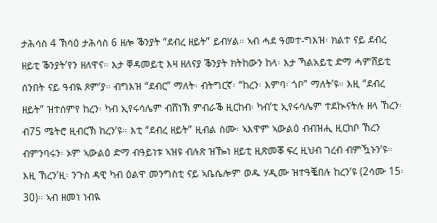ታሕሳስ 4 ኽሳዕ ታሕሳስ 6 ዘሎ ቕንያት “ደብረ ዘይት” ይብሃል። ኣብ ሓደ ዓመተ-ግእዝ፡ ክልተ ናይ ደብረ ዘይቲ ቕንያት’የን ዘለዋና። እታ ቐዳመይቲ እዛ ዘለናያ ቕንያት ክትከውን ከላ፡ እታ ኻልአይቲ ድማ ሓምሸይቲ ሰንበት ናይ ዓብዪ ጾም’ያ። ብግእዝ “ደብር” ማለት፡ ብትግርኛ፡ “ከረን፡ እምባ፡ ጎቦ” ማለት’ዩ። እዚ “ደብረ ዘይት” ዝተሰምየ ከረን፡ ካብ ኢየሩሳሌም ብሸነኽ ምብራቕ ዚርከብ፡ ካብ’ቲ ኢየሩሳሌም ተደኲናትሉ ዘላ ኸረን፡ ብ75 ሜትሮ ዚብርኽ ከረን’ዩ። እቲ “ደብረ ዘይት” ዚብል ስሙ፡ ኣእዋም ኣውልዕ ብብዝሒ ዚርከቦ ኸረን ብምንባሩን፡ ኦም ኣውልዕ ድማ ብዓይነቱ ኣዝዩ ብሉጽ ዝዀነ ዘይቲ ዚጽመቖ ፍረ ዚህብ ገረብ ብምዃኑን’ዩ። እዚ ኸረን’ዚ፡ ንጉስ ዳዊ ካብ ዕልዋ መንግስቲ ናይ ኣቤሴሎም ወዱ ሃዲሙ ዝተዓቘበሉ ከረን’ዩ (2ሳሙ 15፡30)። ኣብ ዘመነ ነብዪ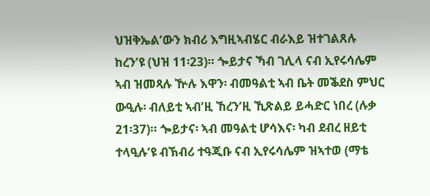ህዝቅኤል’ውን ክብሪ እግዚኣብሄር ብራእይ ዝተገልጸሉ ከረን’ዩ (ህዝ 11፡23)። ጐይታና ኻብ ገሊላ ናብ ኢየሩሳሌም ኣብ ዝመጻሉ ዅሉ እዋን፡ ብመዓልቲ ኣብ ቤት መቕደስ ምህር ውዒሉ፡ ብለይቲ ኣብ’ዚ ኸረን’ዚ ኺጽልይ ይሓድር ነበረ (ሉቃ 21፡37)። ጐይታና፡ ኣብ መዓልቲ ሆሳእና፡ ካብ ደብረ ዘይቲ ተላዒሉ’ዩ ብኽብሪ ተዓጂቡ ናብ ኢየሩሳሌም ዝኣተወ (ማቴ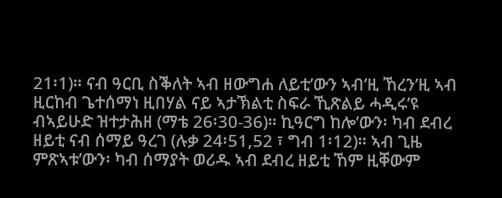21፡1)። ናብ ዓርቢ ስቕለት ኣብ ዘውግሐ ለይቲ’ውን ኣብ’ዚ ኸረን’ዚ ኣብ ዚርከብ ጌተሰማነ ዚበሃል ናይ ኣታኽልቲ ስፍራ ኺጽልይ ሓዲሩ’ዩ ብኣይሁድ ዝተታሕዘ (ማቴ 26፡30-36)። ኪዓርግ ከሎ’ውን፡ ካብ ደብረ ዘይቲ ናብ ሰማይ ዓረገ (ሉቃ 24፡51,52 ፣ ግብ 1፡12)። ኣብ ጊዜ ምጽኣቱ’ውን፡ ካብ ሰማያት ወሪዱ ኣብ ደብረ ዘይቲ ኸም ዚቐውም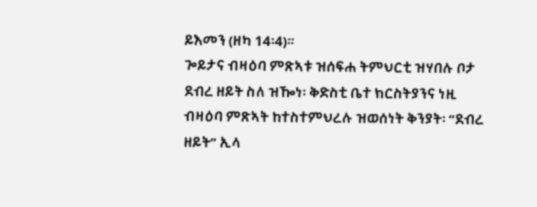ይእመን (ዘካ 14፡4)።
ጐይታና ብዛዕባ ምጽኣቱ ዝሰፍሐ ትምህርቲ ዝሃበሉ ቦታ ደብረ ዘይት ስለ ዝዀነ፡ ቅድስቲ ቤተ ክርስትያንና ነዚ ብዛዕባ ምጽኣት ከተስተምህረሉ ዝወሰነት ቅንያት፡ “ደብረ ዘይት” ኢላ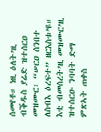ሰመየቶ። ነዚ ዕለት’ዚ ብቕዱስ ያሬድ ዝተሰርዐ መዝሙር፡ “ሠርዐ ሰንበተ ለስብእ ዕረፍተ” ዘርእስቱ’ዩ። እቲ ብመሰረት’ዚ መዝሙር’ዚ ዝተሰርዑ ንባባት ድማ ምጽኣት ጠቀስ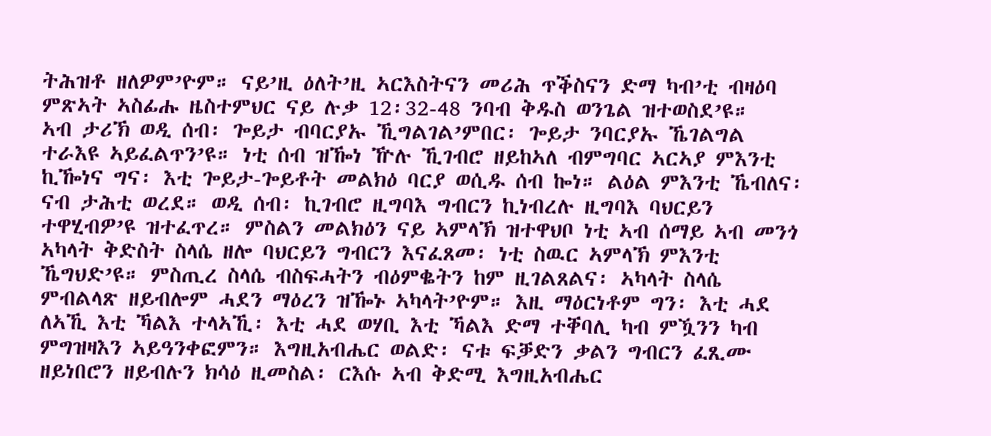ትሕዝቶ ዘለዎም’ዮም። ናይ’ዚ ዕለት’ዚ ኣርእስትናን መሪሕ ጥቕስናን ድማ ካብ’ቲ ብዛዕባ ምጽኣት ኣስፊሑ ዜስተምህር ናይ ሉቃ 12፡32-48 ንባብ ቅዱስ ወንጌል ዝተወስደ’ዩ።
ኣብ ታሪኽ ወዲ ሰብ፡ ጐይታ ብባርያኡ ኺግልገል’ምበር፡ ጐይታ ንባርያኡ ኼገልግል ተራእዩ ኣይፈልጥን’ዩ። ነቲ ሰብ ዝዀነ ዅሉ ኺገብሮ ዘይከኣለ ብምግባር ኣርኣያ ምእንቲ ኪዀነና ግና፡ እቲ ጐይታ-ጐይቶት መልክዕ ባርያ ወሲዱ ሰብ ኰነ። ልዕል ምእንቲ ኼብለና፡ ናብ ታሕቲ ወረደ። ወዲ ሰብ፡ ኪገብሮ ዚግባእ ግብርን ኪነብረሉ ዚግባእ ባህርይን ተዋሂብዎ’ዩ ዝተፈጥረ። ምስልን መልክዕን ናይ ኣምላኽ ዝተዋህቦ ነቲ ኣብ ሰማይ ኣብ መንጎ ኣካላት ቅድስት ስላሴ ዘሎ ባህርይን ግብርን እናፈጸመ፡ ነቲ ስዉር ኣምላኽ ምእንቲ ኼግህድ’ዩ። ምስጢረ ስላሴ ብስፍሓትን ብዕምቈትን ከም ዚገልጸልና፡ ኣካላት ስላሴ ምብልላጽ ዘይብሎም ሓደን ማዕረን ዝዀኑ ኣካላት’ዮም። እዚ ማዕርነቶም ግን፡ እቲ ሓደ ለኣኺ እቲ ኻልእ ተላኣኺ፡ እቲ ሓደ ወሃቢ እቲ ኻልእ ድማ ተቐባሊ ካብ ምዃንን ካብ ምግዝዛእን ኣይዓንቀፎምን። እግዚአብሔር ወልድ፡ ናቱ ፍቓድን ቃልን ግብርን ፈጺሙ ዘይነበሮን ዘይብሉን ክሳዕ ዚመስል፡ ርእሱ ኣብ ቅድሚ እግዚአብሔር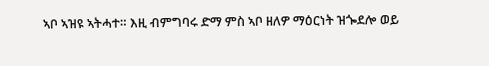ኣቦ ኣዝዩ ኣትሓተ። እዚ ብምግባሩ ድማ ምስ ኣቦ ዘለዎ ማዕርነት ዝጐደሎ ወይ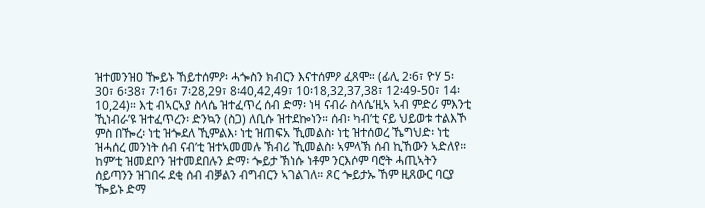ዝተመንዝዐ ዀይኑ ኸይተሰምዖ፡ ሓጐስን ክብርን እናተሰምዖ ፈጸሞ። (ፊሊ 2፡6፣ ዮሃ 5፡30፣ 6፡38፣ 7፡16፣ 7፡28,29፣ 8፡40,42,49፣ 10፡18,32,37,38፣ 12፡49-50፣ 14፡10,24)። እቲ ብኣርኣያ ስላሴ ዝተፈጥረ ሰብ ድማ፡ ነዛ ናብራ ስላሴ’ዚኣ ኣብ ምድሪ ምእንቲ ኺነብራ’ዩ ዝተፈጥረን፡ ድንኳን (ስጋ) ለቢሱ ዝተደኰነን። ሰብ፡ ካብ’ቲ ናይ ህይወቱ ተልእኾ ምስ በዀረ፡ ነቲ ዝጐደለ ኺምልእ፡ ነቲ ዝጠፍአ ኺመልስ፡ ነቲ ዝተሰወረ ኼግህድ፡ ነቲ ዝሓሰረ መንነት ሰብ ናብ’ቲ ዝተኣመመሉ ኽብሪ ኺመልስ፡ ኣምላኽ ሰብ ኪኸውን ኣድለየ።
ከም’ቲ ዝመደቦን ዝተመደበሉን ድማ፡ ጐይታ ኽነሱ ነቶም ንርእሶም ባሮት ሓጢኣትን ሰይጣንን ዝገበሩ ደቂ ሰብ ብቓልን ብግብርን ኣገልገለ። ጾር ጐይታኡ ኸም ዚጸውር ባርያ ዀይኑ ድማ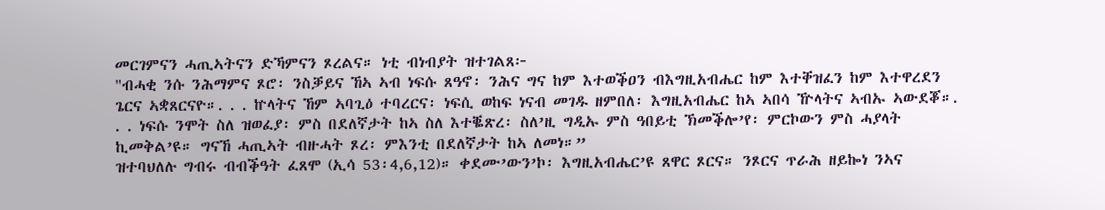መርገምናን ሓጢኣትናን ድኻምናን ጾረልና። ነቲ ብነብያት ዝተገልጸ፦
"ብሓቂ ንሱ ንሕማምና ጾሮ፡ ንስቓይና ኸኣ ኣብ ነፍሱ ጸዓኖ፡ ንሕና ግና ከም እተወቕዐን ብእግዚአብሔር ከም እተቐዝፈን ከም እተዋረደን ጌርና ኣቋጸርናዮ።. . . ኵላትና ኸም ኣባጊዕ ተባረርና፡ ነፍሲ ወከፍ ነናብ መገዱ ዘምበለ፡ እግዚአብሔር ከኣ ኣበሳ ዅላትና ኣብኡ ኣውደቖ።. . . ነፍሱ ንሞት ስለ ዝወፈያ፡ ምስ በደለኛታት ከኣ ስለ እተቘጽረ፡ ስለ’ዚ ግዲኡ ምስ ዓበይቲ ኽመቕሎ’የ፡ ምርኮውን ምስ ሓያላት ኪመቅል’ዩ። ግናኸ ሓጢኣት ብዙሓት ጾረ፡ ምእንቲ በደለኛታት ከኣ ለመነ።”
ዝተባህለሉ ግብሩ ብብቕዓት ፈጸሞ (ኢሳ 53፡4,6,12)። ቀደሙ’ውን’ኮ፡ እግዚአብሔር’ዩ ጸዋር ጾርና። ንጾርና ጥራሕ ዘይኰነ ንኣና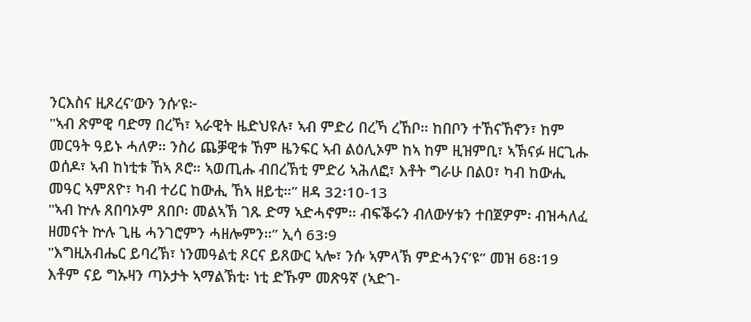ንርእስና ዚጾረና’ውን ንሱ’ዩ፦
"ኣብ ጽምዊ ባድማ በረኻ፣ ኣራዊት ዜድህዩሉ፣ ኣብ ምድሪ በረኻ ረኸቦ። ከበቦን ተኸናኸኖን፣ ከም መርዓት ዓይኑ ሓለዎ። ንስሪ ጨቓዊቱ ኸም ዜንፍር ኣብ ልዕሊኦም ከኣ ከም ዚዝምቢ፣ ኣኽናፉ ዘርጊሑ ወሰዶ፣ ኣብ ከነቲቱ ኸኣ ጾሮ። ኣወጢሑ ብበረኽቲ ምድሪ ኣሕለፎ፣ እቶት ግራሁ በልዐ፣ ካብ ከውሒ መዓር ኣምጸዮ፣ ካብ ተሪር ከውሒ ኸኣ ዘይቲ።” ዘዳ 32፡10-13
"ኣብ ኵሉ ጸበባኦም ጸበቦ፡ መልኣኽ ገጹ ድማ ኣድሓኖም። ብፍቕሩን ብለውሃቱን ተበጀዎም፡ ብዝሓለፈ ዘመናት ኵሉ ጊዜ ሓንገሮምን ሓዘሎምን።” ኢሳ 63፡9
"እግዚአብሔር ይባረኽ፣ ነንመዓልቲ ጾርና ይጸውር ኣሎ፣ ንሱ ኣምላኽ ምድሓንና’ዩ” መዝ 68፡19
እቶም ናይ ግኡዛን ጣኦታት ኣማልኽቲ፡ ነቲ ድኹም መጽዓኛ (ኣድገ-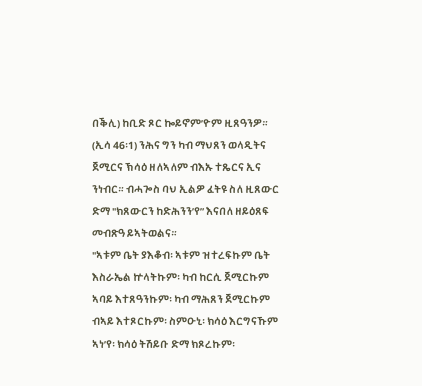በቕሊ) ከቢድ ጾር ኰይኖም’ዮም ዚጸዓንዎ። (ኢሳ 46፡1) ንሕና ግን ካብ ማህጸን ወላዲትና ጀሚርና ኽሳዕ ዘለኣለም ብእኡ ተጼርና ኢና ንነብር። ብሓጐስ ባህ ኢልዎ ፈትዩ ስለ ዚጸውር ድማ "ክጸውርን ከድሕንን’የ” እናበለ ዘይዕጸፍ መብጽዓ ይኣትወልና።
"ኣቱም ቤት ያእቆብ፡ ኣቱም ዝተረፍኩም ቤት እስራኤል ኵላትኩም፡ ካብ ከርሲ ጀሚርኩም ኣባይ እተጸዓንኩም፡ ካብ ማሕጸን ጀሚርኩም ብኣይ እተጾርኩም፡ ስምዑኒ፡ ክሳዕ እርግናኹም ኣነ’የ፡ ክሳዕ ትሽይቡ ድማ ክጾረኩም፡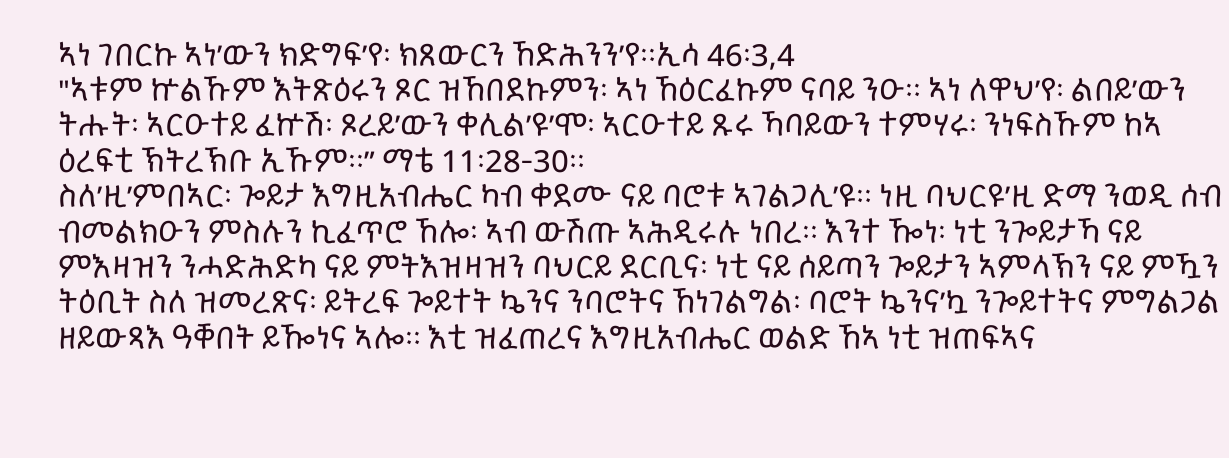ኣነ ገበርኩ ኣነ’ውን ክድግፍ’የ፡ ክጸውርን ኸድሕንን’የ።ኢሳ 46፡3,4
"ኣቱም ኵልኹም እትጽዕሩን ጾር ዝኸበደኩምን፡ ኣነ ኸዕርፈኩም ናባይ ንዑ። ኣነ ለዋህ’የ፡ ልበይ’ውን ትሑት፡ ኣርዑተይ ፈኵሽ፡ ጾረይ’ውን ቀሊል’ዩ’ሞ፡ ኣርዑተይ ጹሩ ኻባይውን ተምሃሩ፡ ንነፍስኹም ከኣ ዕረፍቲ ኽትረኽቡ ኢኹም።” ማቴ 11፡28-30።
ስለ’ዚ’ምበኣር፡ ጐይታ እግዚአብሔር ካብ ቀደሙ ናይ ባሮቱ ኣገልጋሊ’ዩ። ነዚ ባህርዩ’ዚ ድማ ንወዲ ሰብ ብመልክዑን ምስሉን ኪፈጥሮ ኸሎ፡ ኣብ ውሽጡ ኣሕዲሩሉ ነበረ። እንተ ዀነ፡ ነቲ ንጐይታኻ ናይ ምእዛዝን ንሓድሕድካ ናይ ምትእዝዛዝን ባህርይ ደርቢና፡ ነቲ ናይ ሰይጣን ጐይታን ኣምላኽን ናይ ምዃን ትዕቢት ስለ ዝመረጽና፡ ይትረፍ ጐይተት ኴንና ንባሮትና ኸነገልግል፡ ባሮት ኴንና’ኳ ንጐይተትና ምግልጋል ዘይውጻእ ዓቐበት ይዀነና ኣሎ። እቲ ዝፈጠረና እግዚአብሔር ወልድ ኸኣ ነቲ ዝጠፍኣና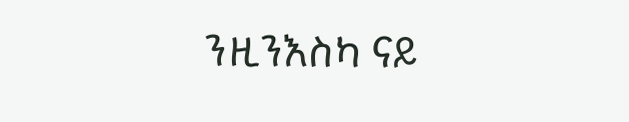ንዚንእስካ ናይ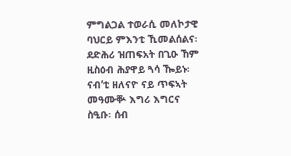ምግልጋል ተወራሲ መለኮታዊ ባህርይ ምእንቲ ኺመልሰልና፡ ደድሕሪ ዝጠፍአት በጊዑ ኸም ዚስዕብ ሕያዋይ ጓሳ ዀይኑ፡ ናብ’ቲ ዘለናዮ ናይ ጥፍኣት መዓሙቝ እግሪ እግርና ስዒቡ፡ ሰብ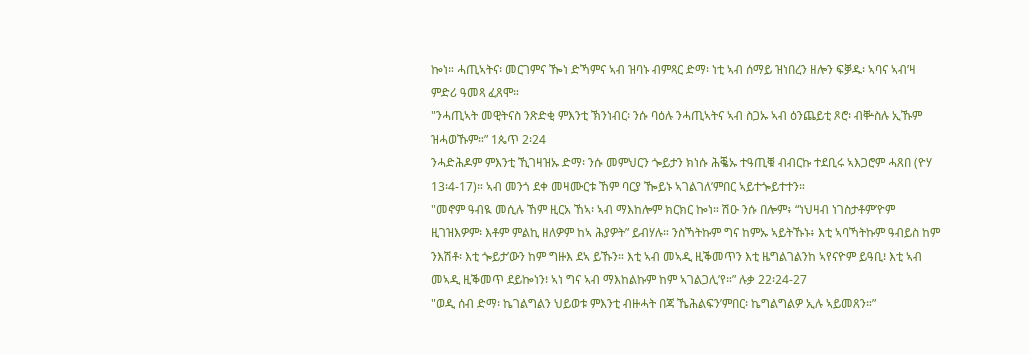ኰነ። ሓጢኣትና፡ መርገምና ዀነ ድኻምና ኣብ ዝባኑ ብምጻር ድማ፡ ነቲ ኣብ ሰማይ ዝነበረን ዘሎን ፍቓዱ፡ ኣባና ኣብ’ዛ ምድሪ ዓመጻ ፈጸሞ።
"ንሓጢኣት መዊትናስ ንጽድቂ ምእንቲ ኽንነብር፡ ንሱ ባዕሉ ንሓጢኣትና ኣብ ስጋኡ ኣብ ዕንጨይቲ ጾሮ፡ ብቝስሉ ኢኹም ዝሓወኹም።” 1ጴጥ 2፡24
ንሓድሕዶም ምእንቲ ኺገዛዝኡ ድማ፡ ንሱ መምህርን ጐይታን ክነሱ ሕቘኡ ተዓጢቑ ብብርኩ ተደቢሩ ኣእጋሮም ሓጸበ (ዮሃ 13፡4-17)። ኣብ መንጎ ደቀ መዛሙርቱ ኸም ባርያ ዀይኑ ኣገልገለ’ምበር ኣይተጐይተተን።
"መኖም ዓብዪ መሲሉ ኸም ዚርአ ኸኣ፡ ኣብ ማእከሎም ክርክር ኰነ። ሽዑ ንሱ በሎም፥ “ነህዛብ ነገስታቶም’ዮም ዚገዝእዎም፡ እቶም ምልኪ ዘለዎም ከኣ ሕያዎት” ይብሃሉ። ንስኻትኩም ግና ከምኡ ኣይትኹኑ፥ እቲ ኣባኻትኩም ዓብይስ ከም ንእሽቶ፡ እቲ ጐይታ’ውን ከም ግዙእ ደኣ ይኹን። እቲ ኣብ መኣዲ ዚቕመጥን እቲ ዜግልገልንከ ኣየናዮም ይዓቢ፧ እቲ ኣብ መኣዲ ዚቕመጥ ደይኰነን፧ ኣነ ግና ኣብ ማእከልኩም ከም ኣገልጋሊ’የ።” ሉቃ 22፡24-27
"ወዲ ሰብ ድማ፡ ኬገልግልን ህይወቱ ምእንቲ ብዙሓት በጃ ኼሕልፍን’ምበር፡ ኬግልግልዎ ኢሉ ኣይመጸን።”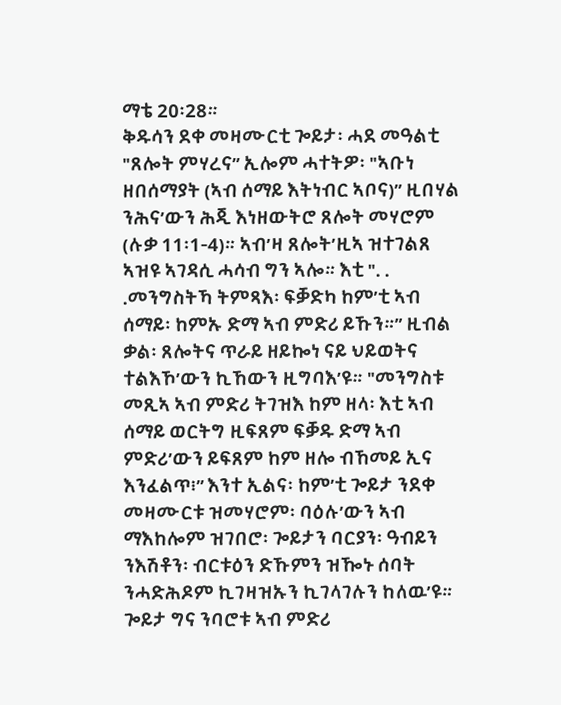ማቴ 20፡28።
ቅዱሳን ደቀ መዛሙርቲ ጐይታ፡ ሓደ መዓልቲ "ጸሎት ምሃረና” ኢሎም ሓተትዎ፡ "ኣቡነ ዘበሰማያት (ኣብ ሰማይ እትነብር ኣቦና)” ዚበሃል ንሕና’ውን ሕጂ እነዘውትሮ ጸሎት መሃሮም (ሉቃ 11፡1-4)። ኣብ’ዛ ጸሎት’ዚኣ ዝተገልጸ ኣዝዩ ኣገዳሲ ሓሳብ ግን ኣሎ። እቲ ". . .መንግስትኻ ትምጻእ፡ ፍቓድካ ከም’ቲ ኣብ ሰማይ፡ ከምኡ ድማ ኣብ ምድሪ ይኹን።” ዚብል ቃል፡ ጸሎትና ጥራይ ዘይኰነ ናይ ህይወትና ተልእኾ’ውን ኪኸውን ዚግባእ’ዩ። "መንግስቱ መጺኣ ኣብ ምድሪ ትገዝእ ከም ዘላ፡ እቲ ኣብ ሰማይ ወርትግ ዚፍጸም ፍቓዱ ድማ ኣብ ምድሪ’ውን ይፍጸም ከም ዘሎ ብኸመይ ኢና እንፈልጥ፧” እንተ ኢልና፡ ከም’ቲ ጐይታ ንደቀ መዛሙርቱ ዝመሃሮም፡ ባዕሉ’ውን ኣብ ማእከሎም ዝገበሮ፡ ጐይታን ባርያን፡ ዓብይን ንእሽቶን፡ ብርቱዕን ድኹምን ዝዀኑ ሰባት ንሓድሕዶም ኪገዛዝኡን ኪገላገሉን ከለዉ’ዩ።
ጐይታ ግና ንባሮቱ ኣብ ምድሪ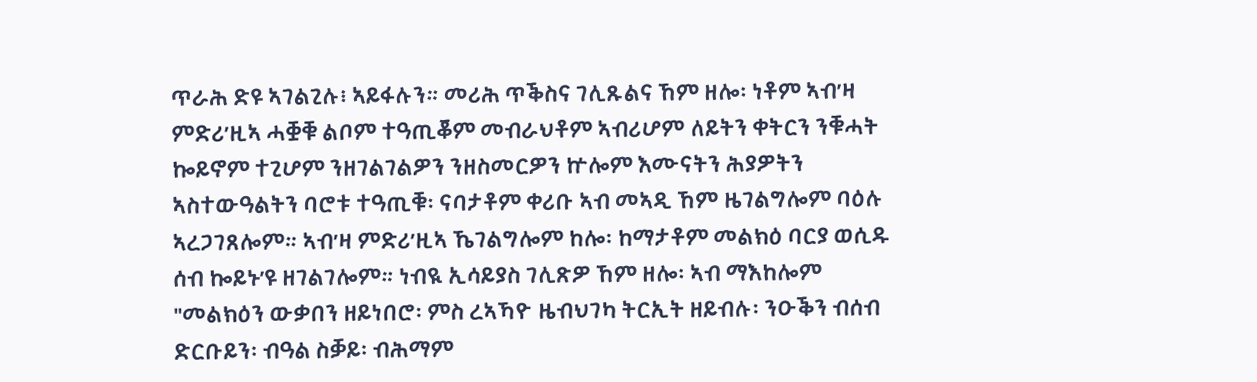ጥራሕ ድዩ ኣገልጊሉ፧ ኣይፋሉን። መሪሕ ጥቕስና ገሊጹልና ኸም ዘሎ፡ ነቶም ኣብ’ዛ ምድሪ’ዚኣ ሓቛቑ ልቦም ተዓጢቖም መብራህቶም ኣብሪሆም ለይትን ቀትርን ንቑሓት ኰይኖም ተጊሆም ንዘገልገልዎን ንዘስመርዎን ኵሎም እሙናትን ሕያዎትን ኣስተውዓልትን ባሮቱ ተዓጢቑ፡ ናባታቶም ቀሪቡ ኣብ መኣዲ ኸም ዜገልግሎም ባዕሉ ኣረጋገጸሎም። ኣብ’ዛ ምድሪ’ዚኣ ኼገልግሎም ከሎ፡ ከማታቶም መልክዕ ባርያ ወሲዱ ሰብ ኰይኑ’ዩ ዘገልገሎም። ነብዪ ኢሳይያስ ገሊጽዎ ኸም ዘሎ፡ ኣብ ማእከሎም "መልክዕን ውቃበን ዘይነበሮ፡ ምስ ረኣኻዮ ዜብህገካ ትርኢት ዘይብሉ፡ ንዑቕን ብሰብ ድርቡይን፡ ብዓል ስቓይ፡ ብሕማም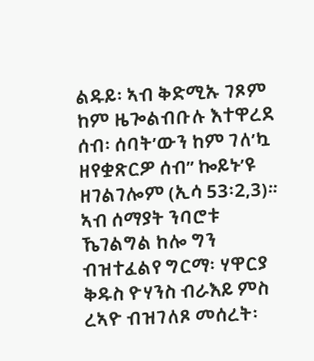ልዱይ፡ ኣብ ቅድሚኡ ገጾም ከም ዜጐልብቡሉ እተዋረደ ሰብ፡ ሰባት’ውን ከም ገለ’ኳ ዘየቋጽርዎ ሰብ” ኰይኑ’ዩ ዘገልገሎም (ኢሳ 53፡2,3)። ኣብ ሰማያት ንባሮቱ ኼገልግል ከሎ ግን ብዝተፈልየ ግርማ፡ ሃዋርያ ቅዱስ ዮሃንስ ብራእይ ምስ ረኣዮ ብዝገለጾ መሰረት፡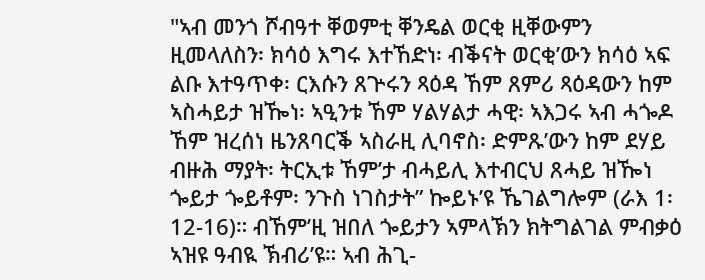"ኣብ መንጎ ሾብዓተ ቐወምቲ ቐንዴል ወርቂ ዚቐውምን ዚመላለስን፡ ክሳዕ እግሩ እተኸድነ፡ ብቕናት ወርቂ’ውን ክሳዕ ኣፍ ልቡ እተዓጥቀ፡ ርእሱን ጸጕሩን ጻዕዳ ኸም ጸምሪ ጻዕዳውን ከም ኣስሓይታ ዝዀነ፡ ኣዒንቱ ኸም ሃልሃልታ ሓዊ፡ ኣእጋሩ ኣብ ሓጐዶ ኸም ዝረሰነ ዜንጸባርቕ ኣስራዚ ሊባኖስ፡ ድምጹ’ውን ከም ደሃይ ብዙሕ ማያት፡ ትርኢቱ ኸም’ታ ብሓይሊ እተብርህ ጸሓይ ዝዀነ ጐይታ ጐይቶም፡ ንጉስ ነገስታት” ኰይኑ’ዩ ኼገልግሎም (ራእ 1፡12-16)። ብኸም’ዚ ዝበለ ጐይታን ኣምላኽን ክትግልገል ምብቃዕ ኣዝዩ ዓብዪ ኽብሪ’ዩ። ኣብ ሕጊ-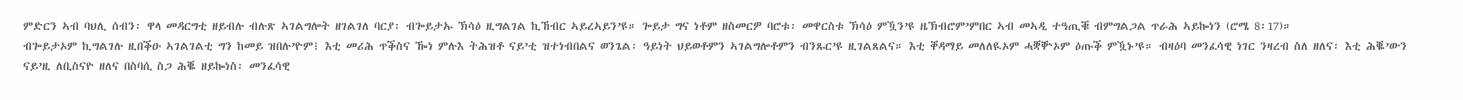ምድርን ኣብ ባህሊ ሰብን፡ ዋላ መዳርግቲ ዘይብሉ ብሉጽ ኣገልግሎት ዘገልገለ ባርያ፡ ብጐይታኡ ኽሳዕ ዚግልገል ኪኸብር ኣይረኣይን’ዩ። ጐይታ ግና ነቶም ዘስመርዎ ባሮቱ፡ መዋርስቱ ኽሳዕ ምዃን’ዩ ዜኽብሮም’ምበር ኣብ መኣዲ ተዓጢቑ ብምግልጋል ጥራሕ ኣይኰነን (ሮሜ 8፡17)።
ብጐይታኦም ኪግልገሉ ዚበቕዑ ኣገልገልቲ ግን ከመይ ዝበሉ’ዮም፧ እቲ መሪሕ ጥቕስና ዀነ ምሉእ ትሕዝቶ ናይ’ቲ ዝተነብበልና ወንጌል፡ ዓይነት ህይወቶምን ኣገልግሎቶምን ብንጹር’ዩ ዚገልጸልና። እቲ ቐዳማይ መለለዪኦም ሓቛቝኦም ዕጡቕ ምዃኑ’ዩ። ብዛዕባ መንፈሳዊ ነገር ንዛረብ ስለ ዘለና፡ እቲ ሕቘ’ውን ናይ’ዚ ለቢስናዮ ዘለና በስባሲ ስጋ ሕቘ ዘይኰነስ፡ መንፈሳዊ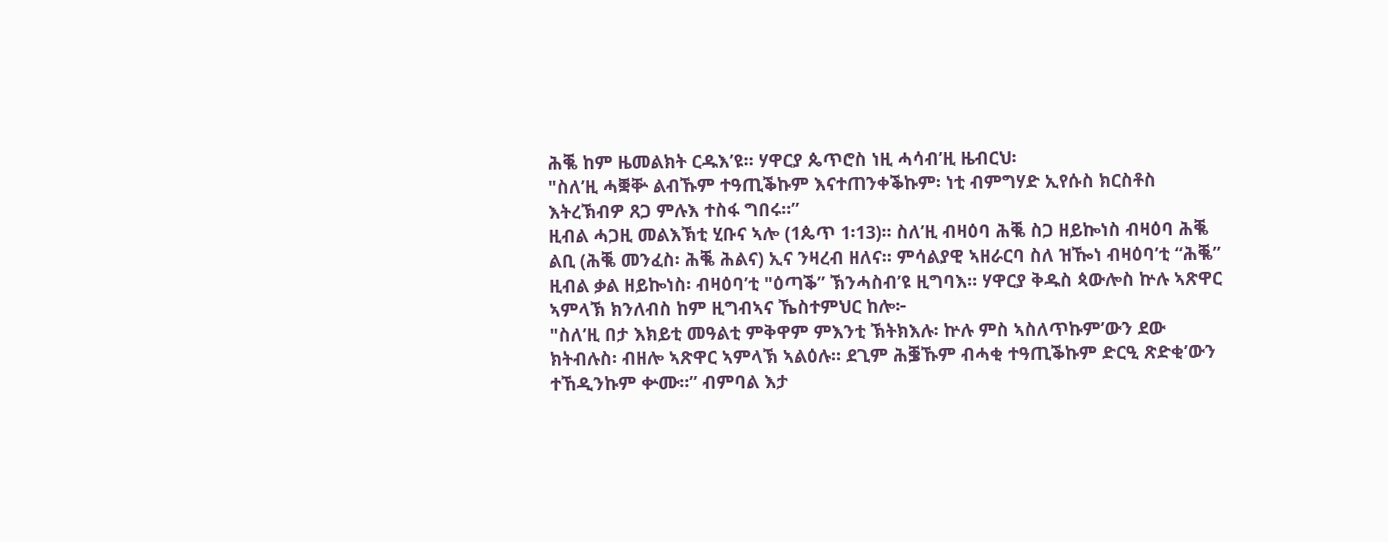ሕቘ ከም ዜመልክት ርዱእ’ዩ። ሃዋርያ ጴጥሮስ ነዚ ሓሳብ’ዚ ዜብርህ፡
"ስለ’ዚ ሓቛቝ ልብኹም ተዓጢቕኩም እናተጠንቀቕኩም፡ ነቲ ብምግሃድ ኢየሱስ ክርስቶስ እትረኽብዎ ጸጋ ምሉእ ተስፋ ግበሩ።”
ዚብል ሓጋዚ መልእኽቲ ሂቡና ኣሎ (1ጴጥ 1፡13)። ስለ’ዚ ብዛዕባ ሕቘ ስጋ ዘይኰነስ ብዛዕባ ሕቘ ልቢ (ሕቘ መንፈስ፡ ሕቘ ሕልና) ኢና ንዛረብ ዘለና። ምሳልያዊ ኣዘራርባ ስለ ዝዀነ ብዛዕባ’ቲ “ሕቘ” ዚብል ቃል ዘይኰነስ፡ ብዛዕባ’ቲ "ዕጣቕ” ኽንሓስብ’ዩ ዚግባእ። ሃዋርያ ቅዱስ ጳውሎስ ኵሉ ኣጽዋር ኣምላኽ ክንለብስ ከም ዚግብኣና ኼስተምህር ከሎ፦
"ስለ’ዚ በታ እክይቲ መዓልቲ ምቅዋም ምእንቲ ኽትክእሉ፡ ኵሉ ምስ ኣስለጥኩም’ውን ደው ክትብሉስ፡ ብዘሎ ኣጽዋር ኣምላኽ ኣልዕሉ። ደጊም ሕቜኹም ብሓቂ ተዓጢቕኩም ድርዒ ጽድቂ’ውን ተኸዲንኩም ቍሙ።” ብምባል እታ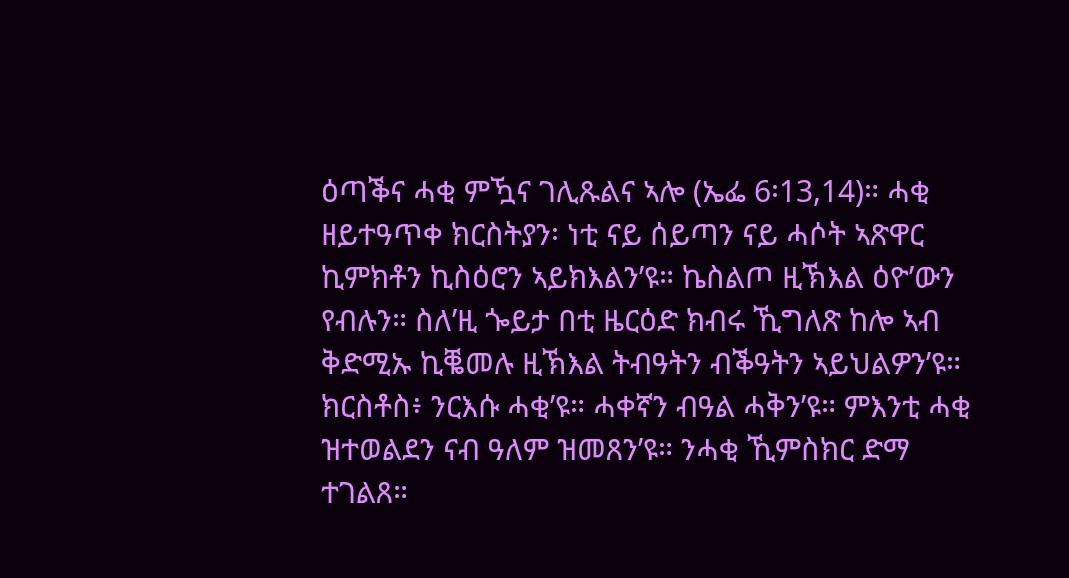ዕጣቕና ሓቂ ምዃና ገሊጹልና ኣሎ (ኤፌ 6፡13,14)። ሓቂ ዘይተዓጥቀ ክርስትያን፡ ነቲ ናይ ሰይጣን ናይ ሓሶት ኣጽዋር ኪምክቶን ኪስዕሮን ኣይክእልን’ዩ። ኬስልጦ ዚኽእል ዕዮ’ውን የብሉን። ስለ’ዚ ጐይታ በቲ ዜርዕድ ክብሩ ኺግለጽ ከሎ ኣብ ቅድሚኡ ኪቘመሉ ዚኽእል ትብዓትን ብቕዓትን ኣይህልዎን’ዩ። ክርስቶስ፥ ንርእሱ ሓቂ’ዩ። ሓቀኛን ብዓል ሓቅን’ዩ። ምእንቲ ሓቂ ዝተወልደን ናብ ዓለም ዝመጸን’ዩ። ንሓቂ ኺምስክር ድማ ተገልጸ።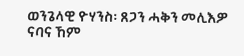ወንጌላዊ ዮሃንስ፡ ጸጋን ሓቅን መሊእዎ ናባና ኸም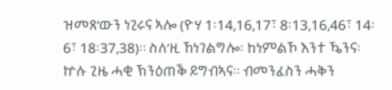ዝመጸ’ውን ነጊሩና ኣሎ (ዮሃ 1፡14,16,17፣ 8፡13,16,46፣ 14፡6፣ 18፡37,38)። ስለ’ዚ ኸነገልግሎ፡ ከነምልኾ እንተ ዄንና፡ ኵሉ ጊዜ ሓቂ ኽንዕጠቕ ይግብኣና። ብመንፈስን ሓቅን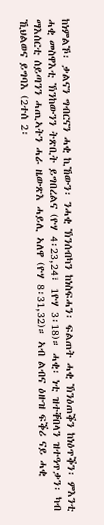ከነምልኾ፡ ቃልናን ግብርናን ሓቂ ኪኸውን፡ ንሓቂ ኽንሰብካን ከነስፍሓን፡ ፍልጠት ሓቂ ኽንዕጠቕን ከነዕጥቕን፡ ምእንቲ ሓቂ መስዋእቲ ኽንከውንን ትጽቢት ይግበረልና (ዮሃ 4፡23,24፣ 1ዮሃ 3፡18)። ሓቂ፡ ነቲ ዝተቐበላን ዝተዓጥቃን፡ ካብ ማእሰርቲ ሰይጣንን ሓጢኣትን ሓራ ዜውጽእ ሓይሊ ኣለዋ (ዮሃ 8፡31,32)። ኣብ ልብና ዕዙዝ ፍቕሪ ናይ ሓቂ ኺህልወና ይግባእ (2ተሰ 2፡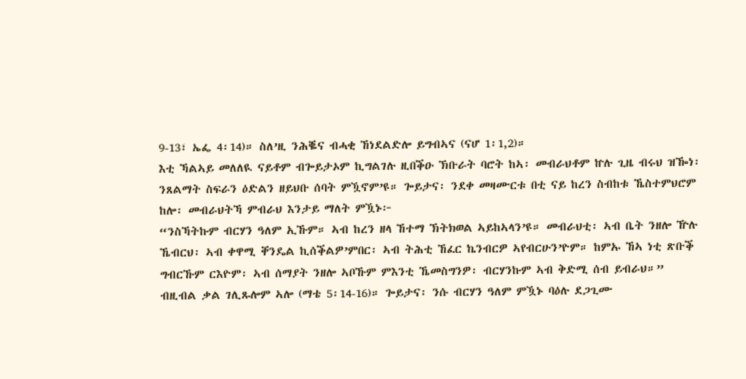9-13፣ ኤፌ 4፡14)። ስለ’ዚ ንሕቘና ብሓቂ ኸነደልድሎ ይግብኣና (ናሆ 1፡1,2)።
እቲ ኻልኣይ መለለዪ ናይቶም ብጐይታኦም ኪግልገሉ ዚበቕዑ ኽቡራት ባሮት ከኣ፡ መብራህቶም ኵሉ ጊዜ ብሩህ ዝዀነ፡ ንጸልማት ስፍራን ዕድልን ዘይህቡ ሰባት ምዃኖም’ዩ። ጐይታና፡ ንደቀ መዛሙርቱ በቲ ናይ ከረን ስብከቱ ኼስተምህሮም ከሎ፡ መብራህትኻ ምብራህ እንታይ ማለት ምዃኑ፦
“ንስኻትኩም ብርሃን ዓለም ኢኹም። ኣብ ከረን ዘላ ኸተማ ኽትክወል ኣይከኣላን’ዩ። መብራህቲ፡ ኣብ ቤት ንዘሎ ዅሉ ኼብርህ፡ ኣብ ቀዋሚ ቐንዴል ኪሰቕልዎ’ምበር፡ ኣብ ትሕቲ ኸፈር ኬንብርዎ ኣየብርሁን’ዮም። ከምኡ ኸኣ ነቲ ጽቡቕ ግብርኹም ርእዮም፡ ኣብ ሰማያት ንዘሎ ኣቦኹም ምእንቲ ኼመስግንዎ፡ ብርሃንኩም ኣብ ቅድሚ ሰብ ይብራህ።”
ብዚብል ቃል ገሊጹሎም ኣሎ (ማቴ 5፡14-16)። ጐይታና፡ ንሱ ብርሃን ዓለም ምዃኑ ባዕሉ ደጋጊሙ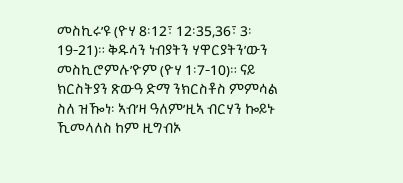መስኪሩ’ዩ (ዮሃ 8፡12፣ 12፡35,36፣ 3፡19-21)። ቅዱሳን ነብያትን ሃዋርያትን’ውን መስኪሮምሉ’ዮም (ዮሃ 1፡7-10)። ናይ ክርስትያን ጽውዓ ድማ ንክርስቶስ ምምሳል ስለ ዝዀነ፡ ኣብ’ዛ ዓለም’ዚኣ ብርሃን ኰይኑ ኺመላለስ ከም ዚግብኦ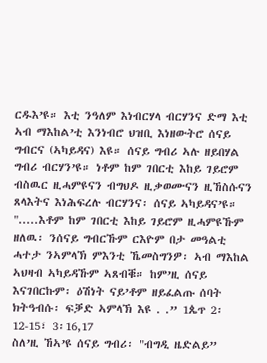ርዱእ’ዩ። እቲ ንዓለም እነብርሃላ ብርሃንና ድማ እቲ ኣብ ማእከል’ቲ እንነብሮ ህዝቢ እነዘውትሮ ሰናይ ግብርና (ኣካይዳና) እዩ። ሰናይ ግብሪ ኣሉ ዘይበሃል ግብሪ ብርሃን’ዩ። ነቶም ከም ገበርቲ እከይ ገይሮም ብስዉር ዚሓምዩናን ብግህዶ ዚቃወሙናን ዚኸስሱናን ጸላእትና እነሕፍረሉ ብርሃንና፡ ሰናይ ኣካይዳና’ዩ።
".....እቶም ከም ገበርቲ እከይ ገይሮም ዚሓምዩኹም ዘለዉ፡ ንሰናይ ግብርኹም ርእዮም በታ መዓልቲ ሓተታ ንኣምላኽ ምእንቲ ኼመስግንዎ፡ ኣብ ማእከል ኣህዛብ ኣካይዳኹም ኣጸብቑ። ከም’ዚ ሰናይ እናገበርኩም፡ ዕሽነት ናይ’ቶም ዘይፈልጡ ሰባት ክትዓብሱ፡ ፍቓድ ኣምላኽ እዩ . .” 1ጴጥ 2፡12-15፣ 3፡16,17
ስለ’ዚ ኸኣ’ዩ ሰናይ ግብሪ፡ "ብግዲ ዜድልይ”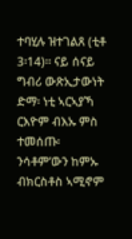ተባሂሉ ዝተገልጸ (ቲቶ 3፡14)። ናይ ሰናይ ግብሪ ውጽኢታውነት ድማ፡ ነቲ ኣርኣያኻ ርእዮም ብእኡ ምስ ተመሰጡ፡ ንሳቶም’ውን ከምኡ ብክርስቶስ ኣሚኖም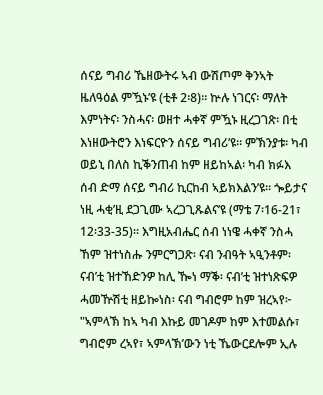ሰናይ ግብሪ ኼዘውትሩ ኣብ ውሽጦም ቅንኣት ዜለዓዕል ምዃኑ’ዩ (ቲቶ 2፡8)። ኵሉ ነገርና፡ ማለት እምነትና፡ ንስሓና፡ ወዘተ ሓቀኛ ምዃኑ ዚረጋገጽ፡ በቲ እነዘውትሮን እነፍርዮን ሰናይ ግብሪ’ዩ። ምኽንያቱ፡ ካብ ወይኒ በለስ ኪቕንጠብ ከም ዘይከኣል፡ ካብ ክፉእ ሰብ ድማ ሰናይ ግብሪ ኪርከብ ኣይክእልን’ዩ። ጐይታና ነዚ ሓቂ’ዚ ደጋጊሙ ኣረጋጊጹልና’ዩ (ማቴ 7፡16-21፣ 12፡33-35)። እግዚአብሔር ሰብ ነነዌ ሓቀኛ ንስሓ ኸም ዝተነስሑ ንምርግጋጽ፡ ናብ ንብዓት ኣዒንቶም፡ ናብ’ቲ ዝተኸድንዎ ከሊ ዀነ ማቕ፡ ናብ’ቲ ዝተነጽፍዎ ሓመዅሽቲ ዘይኰነስ፡ ናብ ግብሮም ከም ዝረኣየ፦
"ኣምላኽ ከኣ ካብ እኩይ መገዶም ከም እተመልሱ፣ ግብሮም ረኣየ፣ ኣምላኽ’ውን ነቲ ኼውርደሎም ኢሉ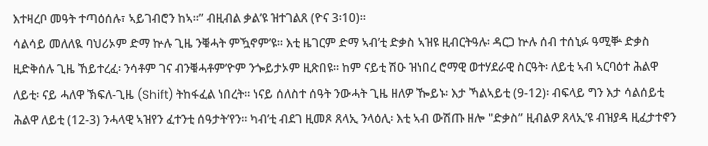እተዛረቦ መዓት ተጣዕሰሉ፣ ኣይገብሮን ከኣ።” ብዚብል ቃል’ዩ ዝተገልጸ (ዮና 3፡10)።
ሳልሳይ መለለዪ ባህሪኦም ድማ ኵሉ ጊዜ ንቑሓት ምዃኖም’ዩ። እቲ ዜገርም ድማ ኣብ’ቲ ድቃስ ኣዝዩ ዚብርትዓሉ፡ ዳርጋ ኵሉ ሰብ ተሰኒፉ ዓሚቝ ድቃስ ዚድቅሰሉ ጊዜ ኸይተረፈ፡ ንሳቶም ገና ብንቑሓቶም’ዮም ንጐይታኦም ዚጽበዩ። ከም ናይቲ ሽዑ ዝነበረ ሮማዊ ወተሃደራዊ ስርዓት፡ ለይቲ ኣብ ኣርባዕተ ሕልዋ ለይቲ፡ ናይ ሓለዋ ኽፍለ-ጊዜ (Shift) ትከፋፈል ነበረት። ነናይ ሰለስተ ሰዓት ንውሓት ጊዜ ዘለዎ ዀይኑ፡ እታ ኻልኣይቲ (9-12)፡ ብፍላይ ግን እታ ሳልሰይቲ ሕልዋ ለይቲ (12-3) ንሓላዊ ኣዝየን ፈተንቲ ሰዓታት’የን። ካብ’ቲ ብደገ ዚመጾ ጸላኢ ንላዕሊ፡ እቲ ኣብ ውሽጡ ዘሎ "ድቃስ” ዚብልዎ ጸላኢ’ዩ ብዝያዳ ዚፈታተኖን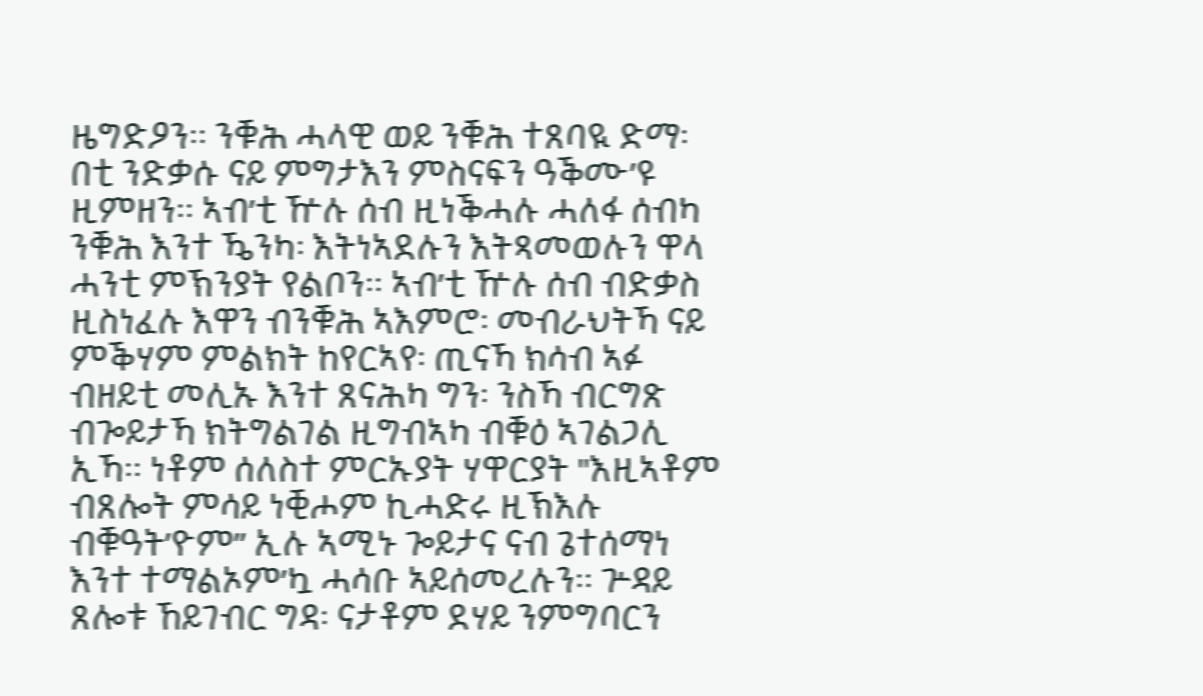ዜግድዖን። ንቑሕ ሓላዊ ወይ ንቑሕ ተጸባዪ ድማ፡ በቲ ንድቃሱ ናይ ምግታእን ምስናፍን ዓቕሙ’ዩ ዚምዘን። ኣብ’ቲ ዅሉ ሰብ ዚነቕሓሉ ሓለፋ ሰብካ ንቑሕ እንተ ዄንካ፡ እትነኣደሉን እትጻመወሉን ዋላ ሓንቲ ምኽንያት የልቦን። ኣብ’ቲ ዅሉ ሰብ ብድቃስ ዚስነፈሉ እዋን ብንቑሕ ኣእምሮ፡ መብራህትኻ ናይ ምቕሃም ምልክት ከየርኣየ፡ ጢናኻ ክሳብ ኣፉ ብዘይቲ መሊኡ እንተ ጸናሕካ ግን፡ ንስኻ ብርግጽ ብጐይታኻ ክትግልገል ዚግብኣካ ብቑዕ ኣገልጋሊ ኢኻ። ነቶም ሰለስተ ምርኡያት ሃዋርያት "እዚኣቶም ብጸሎት ምሳይ ነቒሖም ኪሓድሩ ዚኽእሉ ብቑዓት’ዮም” ኢሉ ኣሚኑ ጐይታና ናብ ጌተሰማነ እንተ ተማልኦም’ኳ ሓሳቡ ኣይሰመረሉን። ጕዳይ ጸሎቱ ኸይገብር ግዳ፡ ናታቶም ደሃይ ንምግባርን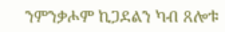ንምንቃሖም ኪጋደልን ካብ ጸሎቱ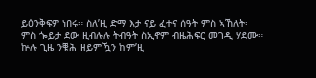ይዕንቅፍዎ ነበሩ። ስለ’ዚ ድማ እታ ናይ ፈተና ሰዓት ምስ ኣኸለት፡ ምስ ጐይታ ደው ዚብሉሉ ትብዓት ስኢኖም ብዜሕፍር መገዲ ሃደሙ። ኵሉ ጊዜ ንቑሕ ዘይምዃን ከም’ዚ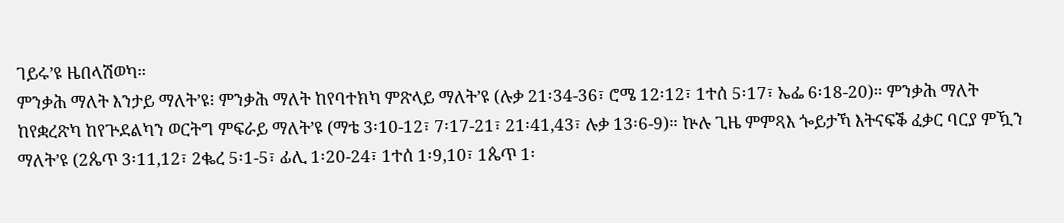ገይሩ’ዩ ዜበላሽወካ።
ምንቃሕ ማለት እንታይ ማለት’ዩ፧ ምንቃሕ ማለት ከየባተክካ ምጽላይ ማለት’ዩ (ሉቃ 21፡34-36፣ ሮሜ 12፡12፣ 1ተሰ 5፡17፣ ኤፌ 6፡18-20)። ምንቃሕ ማለት ከየቋረጽካ ከየጕደልካን ወርትግ ምፍራይ ማለት’ዩ (ማቴ 3፡10-12፣ 7፡17-21፣ 21፡41,43፣ ሉቃ 13፡6-9)። ኵሉ ጊዜ ምምጻእ ጐይታኻ እትናፍቕ ፈቃር ባርያ ምዃን ማለት’ዩ (2ጴጥ 3፡11,12፣ 2ቈረ 5፡1-5፣ ፊሊ 1፡20-24፣ 1ተሰ 1፡9,10፣ 1ጴጥ 1፡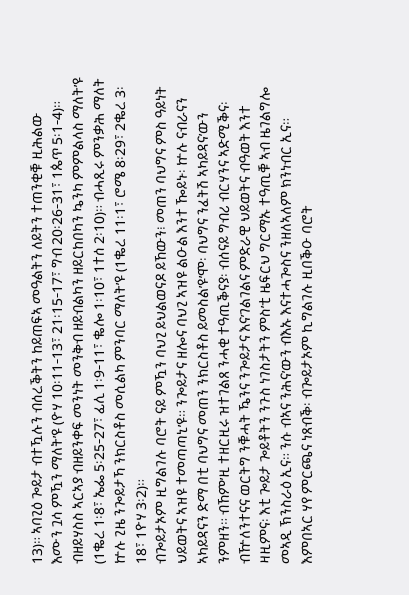13)። ኣባጊዕ ጐይታ ብተዃሉን ብሰረቕትን ከይጠፍኣ መዓልትን ለይትን ተጠንቂቑ ዚሕልው እሙን ጓሳ ምዃን ማለት’ዩ (ዮሃ 10፡11-13፣ 21፡15-17፣ ግብ 20፡26-31፣ 1ጴጥ 5፡1-4)። ብዘይሃስስ ኣርኣያ ብዘይንቀፍ መንነት መንቅብ ዘይብልካን ዘይርከበካን ኴንካ ምምልላስ ማለት’ዩ (1ቈረ 1፡8፣ ኤፌ 5፡25-27፣ ፊሊ 1፡9-11፣ ቈሎ 1፡10፣ 1ተሰ 2፡10)። ብሓጺሩ ምንቃሕ ማለት ኵሉ ጊዜ ንጐይታኻ ንክርስቶስ መሲልካ ምንባር ማለት’ዩ (1ቈረ 11፡1፣ ሮሜ 8፡29፣ 2ቈረ 3፡18፣ 1ዮሃ 3፡2)።
ብጐይታኦም ዚግልገሉ ባሮት ናይ ምዃን ባህጊ ይህልወናዶ ይኸውን፧ መጠን ባህግና ምስ ዓይነት ህይወትና ኣዝዩ ተመጣጣኒ’ዩ። ንጐይታና ዘሎና ባህጊ ኣዝዩ ልዑል እንተ ዀይኑ፡ ኵሉ ናብራናን ኣካይዳናን ድማ በቲ ባህግና መጠን ንክርስቶስ ይመስል’ዩ’ሞ፡ ባህግና ንፈትሽ ኣካይዳና’ውን ንምዘን። ብኸም’ዚ ተዘርዚሩ ዝተገልጸ ንሓቂ ተዓጢቕናያ፡ ብሰናይ ግብሪ ብርሃንና ኣድሚቕና፡ ብዅለንተናና ወርትግ ንቑሓት ዄንና ንጐይታና እና’ገልገልና ምድራዊ ህይወትና ብዓወት እንተ ዛዚምና፡ እቲ ጐይታ ጐይቶትን ንጉስ ነገስታትን ምስ’ቲ ዜፍርህ ግርማኡ ተዓጢቑ ኣብ ዜገልግሎ መኣዲ ኽንስራዕ ኢና። ንሱ ብኣና ንሕና’ውን ብእኡ እናተሓጐስና ንዘለኣለም ክንነብር ኢና። እምበኣር ሃየ ምርጫና ነጸብቕ፡ ብጐይታኦም ኪግልገሉ ዚበቕዑ ባሮት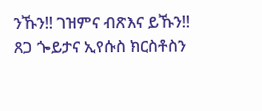ንኹን!! ገዝምና ብጽእና ይኹን!!
ጸጋ ጐይታና ኢየሱስ ክርስቶስን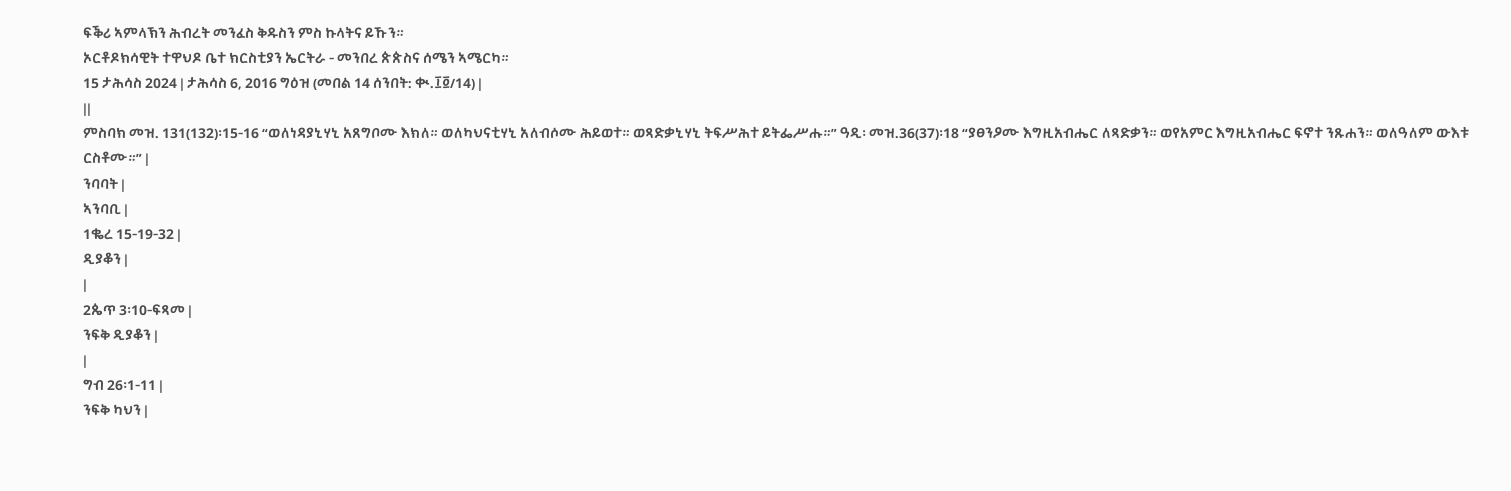ፍቕሪ ኣምላኽን ሕብረት መንፈስ ቅዱስን ምስ ኩላትና ይኹን።
ኦርቶዶክሳዊት ተዋህዶ ቤተ ክርስቲያን ኤርትራ - መንበረ ጵጵስና ሰሜን ኣሜርካ።
15 ታሕሳስ 2024 | ታሕሳስ 6, 2016 ግዕዝ (መበል 14 ሰንበት: ቊ.፲፬/14) |
||
ምስባክ መዝ. 131(132)፡15-16 “ወለነዳያኒሃኒ አጸግቦሙ እክለ። ወለካህናቲሃኒ አለብሶሙ ሕይወተ። ወጻድቃኒሃኒ ትፍሥሕተ ይትፌሥሑ።” ዓዲ፡ መዝ.36(37)፡18 “ያፀንዖሙ እግዚአብሔር ለጻድቃን። ወየአምር እግዚአብሔር ፍኖተ ንጹሐን። ወለዓለም ውእቱ ርስቶሙ።” |
ንባባት |
ኣንባቢ |
1ቈረ 15-19-32 |
ዲያቆን |
|
2ጴጥ 3፡10-ፍጻመ |
ንፍቅ ዲያቆን |
|
ግብ 26፡1-11 |
ንፍቅ ካህን |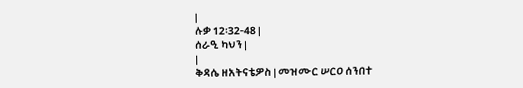|
ሉቃ 12፡32-48 |
ሰራዒ ካህን |
|
ቅዳሴ ዘአትናቴዎስ | መዝሙር ሠርዐ ሰንበተ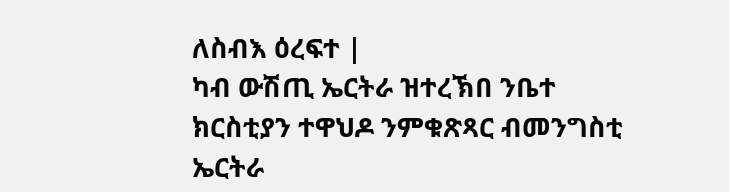ለስብእ ዕረፍተ |
ካብ ውሽጢ ኤርትራ ዝተረኽበ ንቤተ ክርስቲያን ተዋህዶ ንምቁጽጻር ብመንግስቲ ኤርትራ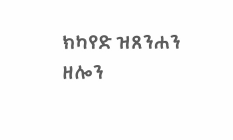ክካየድ ዝጸንሐን ዘሎን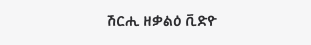ሽርሒ ዘቃልዕ ቪድዮ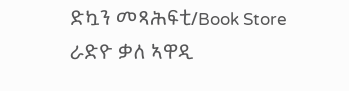ድኳን መጻሕፍቲ/Book Store
ራድዮ ቃለ ኣዋዲ